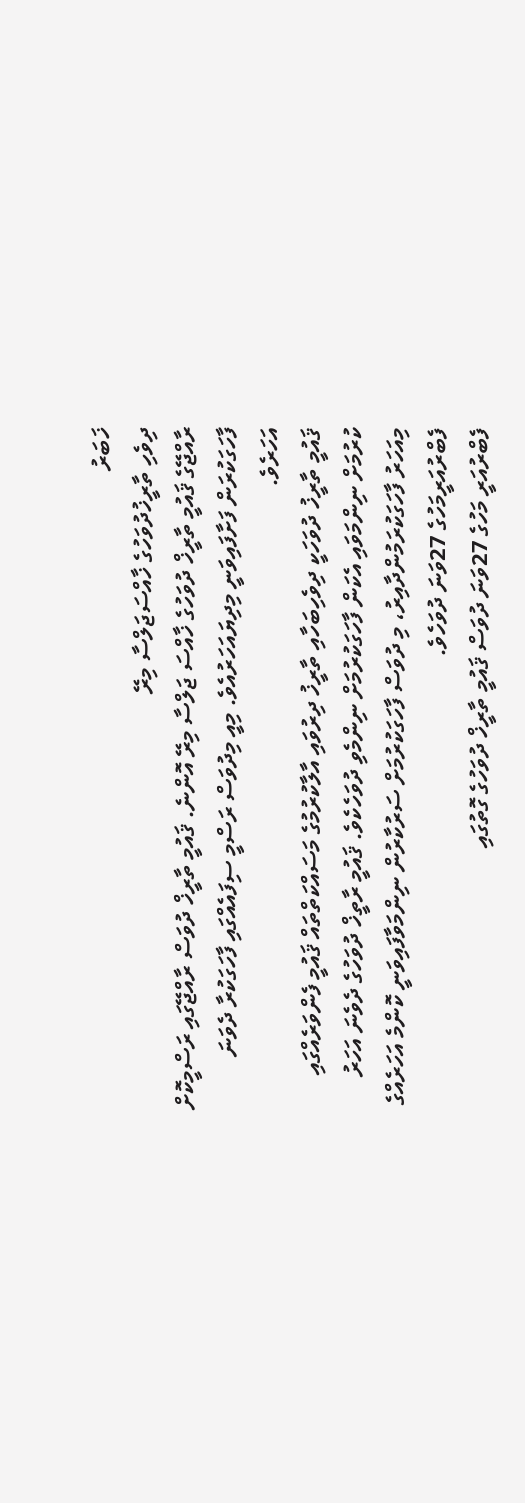ޚަބަރު
ދިވެހި ތާރީޚުދުވަހުގެ ޚާއްސަޖަލްސާ މިރޭ
ރާއްޖޭގެ ޤައުމީ ތާރީޚް ދުވަހުގެ ޚާއްސަ ޖަލްސާ މިރޭ އޮންނެ. ޤައުމީ ތާރީޚް ދުވަސް ރާއްޖޭގައި ރަސްމީކޮށް ފާހަގަކުރަން ފަށާފައިވަނީ މިދިޔައަހަރުއެވެ. މިއީ މިދުވަސް ރަސްމީ ސިފައެއްގައި ފާހަގަކުރާ ދެވަނަ އަހަރެވެ.
ޤައުމީ ތާރީޚު ދުވަހަކީ ދިވެހިބަހާއި ތާރީޚު ދިރުވައި އާލާކުރުމުގެ މަސައްކަތްތައް ޤައުމީ ފެންވަރެއްގައި ކުރުމަށް ނިންމަވައި އެކަން ފާހަގަކުރުމަށް ނިންމެވި ދުވަހެކެވެ. ޤައުމީ ރާތީޚް ދުވަހުގެ ދެވެނަ އަހަރު މިއަހަރު ފާހަގަކުރަމުންދާއިރު، މި ދުވަސް ފާހަގަކުރުމަށް ސަރުކާރުން ނިންމަވާފައިވަނީ ކޮންމެ އަހަރެއްގެ ފެބްރުއަރީމަހުގެ 27ވަނަ ދުވަހެވެ.
ފެބްރުއަރީ މަހުގެ 27ވަނަ ދުވަސް ޤައުމީ ތާރީޚް ދުވަހުގެ ގޮތުގައި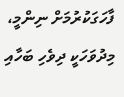ފާހަގަކުރުމަށް ނިންމީ، މިދުވަހަކީ ދިވެހި ބަހާއި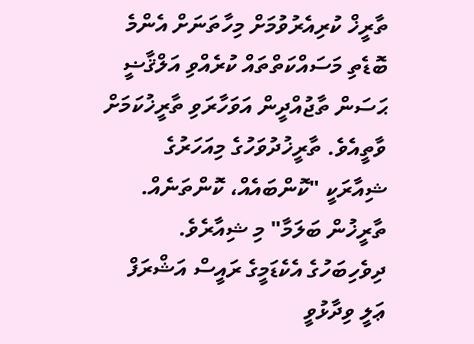ތާރީޚް ކުރިއެރުވުމަށް މިހާތަނަށް އެންމެ ބޮޑެތި މަސައްކަތްތައް ކުރެއްވި އަލްޤާޟީ ޙަސަން ތާޖުއްދީން އަވަހާރަވި ތާރީޚުކަމަށް ވާތީއެވެ. ތާރީޚުދުވަހުގެ މިއަހަރުގެ ޝިއާރަކީ "ކޮންބައެއް، ކޮންތަނެއް. ތާރީޚުން ބަލަމާ" މި ޝިއާރެވެ.
ދިވެހިބަހުގެ އެކެޑަމީގެ ރައީސް އަޝްރަފް ޢަލީ ވިދާޅުވީ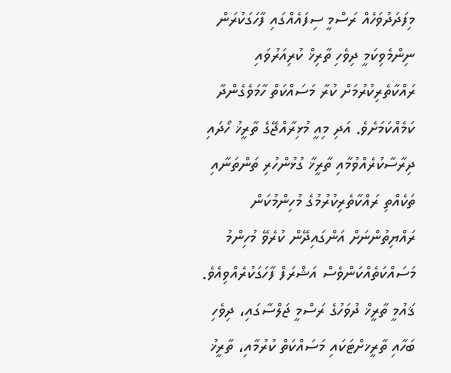މިފަދަދުވަހެއް ރަސްމީ ސިފައެއްގައި ފާހަގަކުރަން ނިންމެވިކަމީ ދިވެހި ތާރިޚް ކުރިއަރުވައި ރައްކާތެރިކުރުމަށް ކުރާ މަސައްކަތް ހާމަވެގެންދާ ކަމެއްކަމަށެވެ. އަދި މިއީ މުޅިރާއްޖޭގެ ތާރީޚު ހޯދައި ދިރާސާކުރެއްވުމާއި ތާރީޚާ ގުޅުންހުރި ތަންތަނާއި ތަކެއްތި ރައްކާތެރިކުރުމުގެ މުހިންމުކަން ރައްޔިތުންނަށް އަންގައިދޭން ކުރެވޭ މުހިންމު މަސައްކަތެއްކަންވެސް އަޝްރަފް ފާހަގަކުރެއްވިއެވެ.
ޤައުމީ ތާރީޚް ދުވަހުގެ ރަސްމީ ޖަލްސާގައި، ދިވެހި ބަހާއި ތާރީޚށްޓަކައި މަސައްކަތް ކުރުމާއި، ތާރީޚު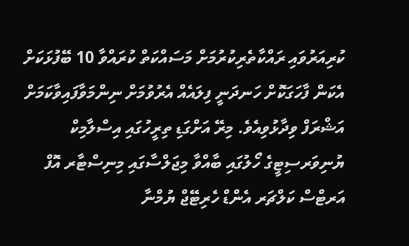ކުރިއަރުވައި ރައްކާތެރިކުރުމަށް މަސައްކަތް ކުރައްވާ 10 ބޭފުޅަކަށް އެކަން ފާހަގަކޮށް ހަނދަނީ ފިލައެއް އެރުވުމަށް ނިންމަވާފައިވާކަމަށް އަޝްރަފް ވިދާޅުވިއެވެ. މިރޭ އަށްގަޑި ތިރީހުގައި އިސްލާމިކް ޔުނިވަރސިޓީގެ ހޯލުގައި ބާއްވާ މިޖަލްސާގައި މިނިސްޓާރ އޮފް އަރޓްސް ކަލްޗަރ އެންޑް ހެރިޓޭޖް ޔުމްނާ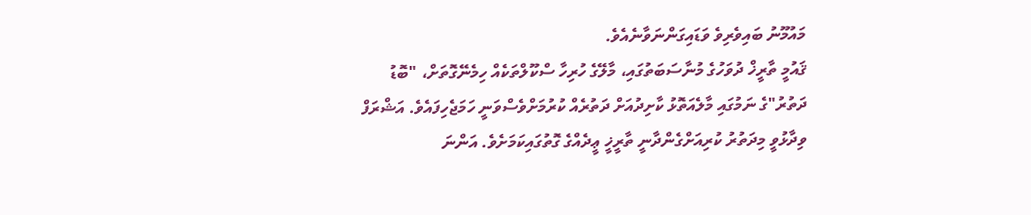މައުމޫނު ބައިވެރިވެ ވަޑައިގަންނަވާނެއެވެ.
ޤައުމީ ތާރީޚް ދުވަހުގެ މުނާސަބަތުގައި، މާލޭގެ ހުރިހާ ސްކޫލްތަކެއް ހިމެނޭގޮތަށް، "ބޮޑު ދަތުރު"ގެ ނަމުގައި މާލެއަތޮޅު ކާށިދުއަށް ދަތުރެއް ކުރުމަށްވެސްވަނީ ހަމަޖެހިފައެވެ. އަޝްރަފް ވިދާޅުވީ މިދަތުރު ކުރިއަށްގެންދާނީ ތާރީޚީ ޢީދެއްގެ ގޮތުގައިކަމަށެވެ. އަންނަ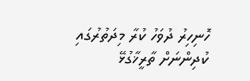ހޮނިހިރު ދުވަހު ކުރާ މިދަތުރުގައި ކުދިންނަށް ތާރީޚާގުޅޭ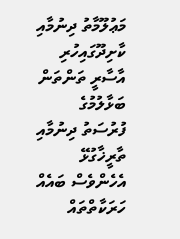މަޢުލޫމާތު ދިނުމާއި ކާށިދޫގައިހުރި އާސާރީ ތަންތަން ބަޅާލުމުގެ ފުރުސަތު ދިނުމާއި ތާރީޚާގުޅޭ އެހެންވެސް ބައެއް ހަރަކާތްތައް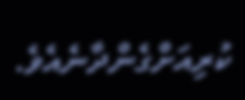ކުރިއަށްގެންދާނެއެވެ.